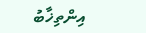އިންތިޚާބު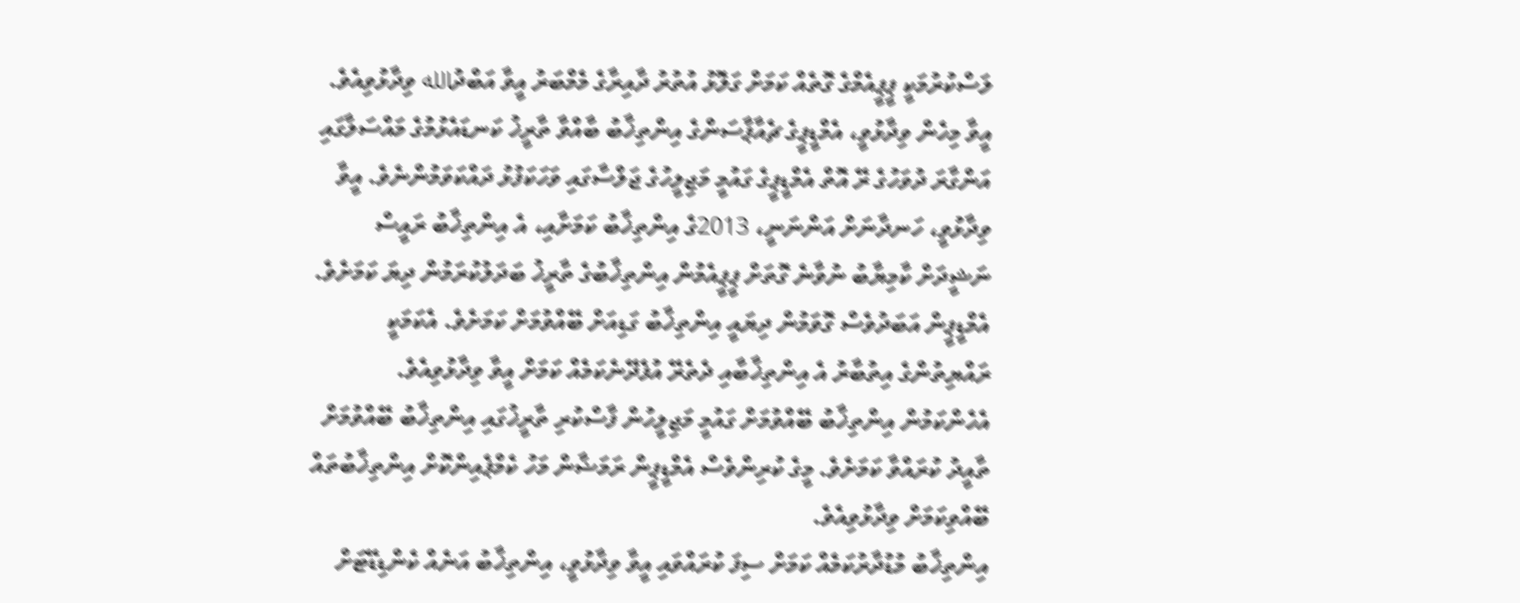ލަސްކުރުމަކީ ޕީޕީއެމްގެ ގޮތެއް ކަމަށް ގަލޮޅު އުތުރު ދާއިރާގެ މެމްބަރު އީވާ އަބްދުالله ވިދާޅުވިއެވެ.
އީވާ މިހެން ވިދާޅުވީ، އެމްޑީޕީގެ ޗެއާޕާސަންގެ އިންތިޚާބު ބާއްވާ ތާރީޚު ކަނޑައެޅުމުގެ މައްސަލާގައި އަންގާރަ ދުވަހުގެ ރޭ އޮތް އެމްޑީޕީގެ ގައުމީ މަޖިލީހުގެ ޖަލްސާގައި ވަހަކަފުޅު ދައްކަވަމުންނެވެ. އީވާ ވިދާޅުވީ، ހަނދާނަށް އަންނަނީ، 2013ގެ އިންތިޚާބު ކަމަށާއި، އެ އިންތިޚާބު ރައީސް ނަޝީދަށް ކާމިޔާބު ނުވާނެ ގޮތަށް ޕީޕީއެމުން އިންތިޚާބުގެ ތާރީޚު ބަދަލުކުރަމުން ދިޔަ ކަމަށެވެ. އެމްޑީޕީން އަބަދުވެސް ގޮވަމުން ދިޔައީ އިންތިޚާބު ގަޑިއަށް ބޭއްވުމަށް ކަމަށެވެ. އެކަމަކީ ރައްޔިތުންގެ އިތުބާރު އެ އިންތިޚާބާއި ދެތެރޭ އުފެދޭނެކަމެއް ކަމަށް އީވާ ވިދާޅުވިއެވެ.
އެހެންކަމުން އިންތިޚާބު ބޭއްވުމަށް ގައުމީ މަޖިލީހުން ފާސްކުރި ތާރީޚުގައި އިންތިޚާބު ބޭއްވުމަށް ތާއީދު ކުރައްވާ ކަމަށެވެ. މީގެ ކުރިންވެސް އެމްޑީޕީން ރަމަޟާން މަހު ކެމްޕެއިންކޮށް އިންތިޚާބުތައް ބޭއްވިކަމަށް ވިދާޅުވިއެވެ.
އިންތިޚާބު މުޑުދާރުކަމެއް ކަމަށް ސިފަ ކުރައްވައި އީވާ ވިދާޅުވީ، އިންތިޚާބު އަނެއް ކެންޑިޑޭޓަށް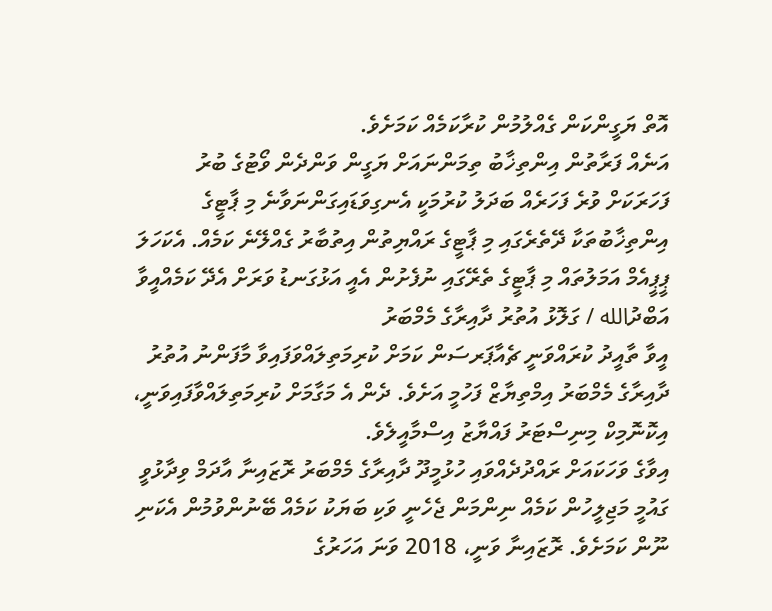އޮތް ޔަގީންކަން ގެއްލުމުން ކުރާކަމެއް ކަމަށެވެ.
އަނެއް ފަރާތުން އިންތިޚާބު ތިމަންނައަށް ޔަގީން ވަންދެން ވޯޓުގެ ބުރު ފަހަރަކަށް ވުރެ ފަހަރެއް ބަދަލު ކުރުމަކީ އެނގިވަޑައިގަންނަވާނެ މި ޕާޓީގެ އިންތިޚާބުތަކާ ދޭތެރެގައި މި ޕާޓީގެ ރައްޔިތުން އިތުބާރު ގެއްލޭނެ ކަމެއް. އެކަހަލަ ޕީޕީއެމް އަމަލުތައް މި ޕާޓީގެ ތެރޭގައި ނުފެށުން އެއީ އަޅުގަނޑު ވަރަށް އެދޭ ކަމެއްއީވާ އަބްދުالله / ގަލޮޅު އުތުރު ދާއިރާގެ މެމްބަރު
އީވާ ތާއީދު ކުރައްވަނީ ޗެއާޕަރސަން ކަމަށް ކުރިމަތިލައްވަފައިވާ މާފަންނު އުތުރު ދާއިރާގެ މެމްބަރު އިމްތިޔާޒް ފަހުމީ އަށެވެ. ދެން އެ މަގާމަށް ކުރިމަތިލައްވާފައިވަނީ، އިކޮނޮމިކް މިނިސްޓަރު ފައްޔާޒު އިސްމާއީލެވެ.
އިވާގެ ވަހަކައަށް ރައްދުދެއްވައި ހުޅުމީދޫ ދާއިރާގެ މެމްބަރު ރޮޒައިނާ އާދަމް ވިދާޅުވީ ގައުމީ މަޖިލީހުން ކަމެއް ނިންމަން ޖެހެނީ ވަކި ބަޔަކު ކަމެއް ބޭނުންވުމުން އެކަނި ނޫން ކަމަށެވެ. ރޮޒައިނާ ވަނީ، 2018 ވަނަ އަހަރުގެ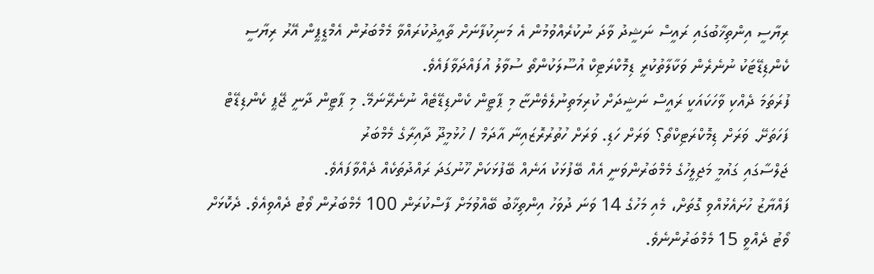ރިޔާސީ އިންތިޚާބުގައި ރައީސް ނަޝީދު ވާދަ ނުކުރެއްވުމުން އެ މަނިކުފާނަށް ތާއީދުކުރައްވާ މެމްބަރުން އެމްޑީޕީން އޭރު ރިޔާސީ ކެންޑިޑޭޓަކު ނުނެރެން ވަކާލާތުކުރީ ޑިމޮކްރަޓިކް އުސޫލަކުންތޯ ސުވާލު އުފައްދަވާފައެވެ.
ފުރަތަމަ ދެއްކި ވާހަކައަކީ ރައީސް ނަޝީދަށް ކުރިމަތިނުލެވެންޏާ މި ޕާޓީން ކެންޑިޑޭޓެއް ނުނެރޭނަމޭ. މި ޕާޓީން ދާނީ ޖޭޕީ ކެންޑިޑޭޓް ފަހަތަށޭ. ވަރަށް ޑިމޮކްރަޓިކްތޯ؟ ވަރަށް ހަޑި. ވަރަށް ހުތުރުރޮޒައިނާ އާދަމް / ހުޅުމީދޫ ދާއިރާގެ މެމްބަރު
ޖަލްސާގައި ގައުމީ މަޖިލީހުގެ މެމްބަރުންވަނީ އެއް ބޭފުޅަކު އަނެއް ބޭފުޅަކަށް ހޫނުގަދަ ރައްދުތަކެއް ދެއްވާފައެވެ.
ފައްޔާޒު ހުށައެޅުއްވި ގޮތަށް، މެއި މަހުގެ 14 ވަނަ ދުވަހު އިންތިޚާބު ބޭއްވުމަށް ފާސްކުރަން 100 މެމްބަރުން ވޯޓު ދެއްވިއެވެ. ދެކޮޅަށް ވޯޓު ދެއްވީ 15 މެމްބަރުންނެވެ.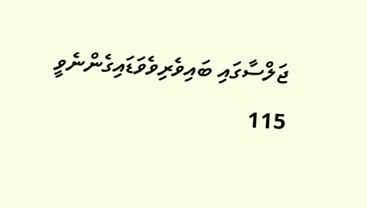ޖަލްސާގައި ބައިވެރިވެވަޑައިގެންނެވީ 115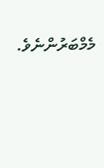މެމްބަރުންނެވެ.